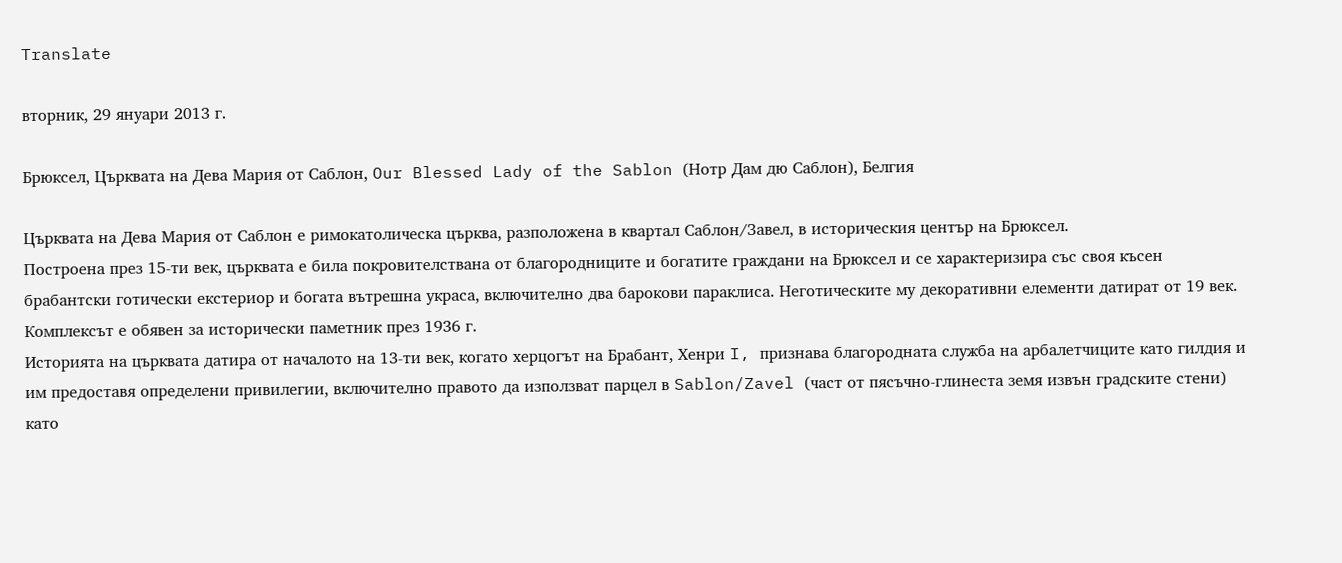Translate

вторник, 29 януари 2013 г.

Брюксел, Църквата на Дева Мария от Саблон, Our Blessed Lady of the Sablon (Нотр Дам дю Саблон), Белгия

Църквата на Дева Мария от Саблон е римокатолическа църква, разположена в квартал Саблон/Завел, в историческия център на Брюксел.
Построена през 15-ти век, църквата е била покровителствана от благородниците и богатите граждани на Брюксел и се характеризира със своя късен брабантски готически екстериор и богата вътрешна украса, включително два барокови параклиса. Неготическите му декоративни елементи датират от 19 век. Комплексът е обявен за исторически паметник през 1936 г.
Историята на църквата датира от началото на 13-ти век, когато херцогът на Брабант, Хенри I, признава благородната служба на арбалетчиците като гилдия и им предоставя определени привилегии, включително правото да използват парцел в Sablon/Zavel (част от пясъчно-глинеста земя извън градските стени) като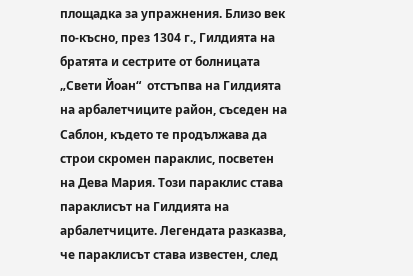площадка за упражнения. Близо век по-късно, през 1304 г., Гилдията на братята и сестрите от болницата „Свети Йоан“  отстъпва на Гилдията на арбалетчиците район, съседен на Саблон, където те продължава да строи скромен параклис, посветен на Дева Мария. Този параклис става параклисът на Гилдията на арбалетчиците. Легендата разказва, че параклисът става известен, след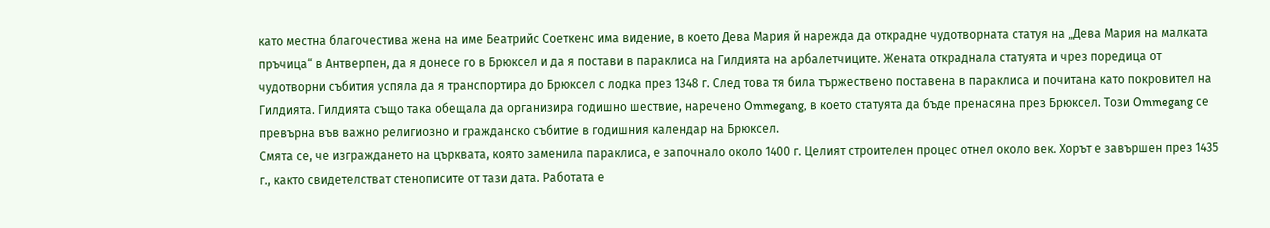като местна благочестива жена на име Беатрийс Соеткенс има видение, в което Дева Мария й нарежда да открадне чудотворната статуя на „Дева Мария на малката пръчица“ в Антверпен, да я донесе го в Брюксел и да я постави в параклиса на Гилдията на арбалетчиците. Жената откраднала статуята и чрез поредица от чудотворни събития успяла да я транспортира до Брюксел с лодка през 1348 г. След това тя била тържествено поставена в параклиса и почитана като покровител на Гилдията. Гилдията също така обещала да организира годишно шествие, наречено Ommegang, в което статуята да бъде пренасяна през Брюксел. Този Ommegang се превърна във важно религиозно и гражданско събитие в годишния календар на Брюксел.
Смята се, че изграждането на църквата, която заменила параклиса, е започнало около 1400 г. Целият строителен процес отнел около век. Хорът е завършен през 1435 г., както свидетелстват стенописите от тази дата. Работата е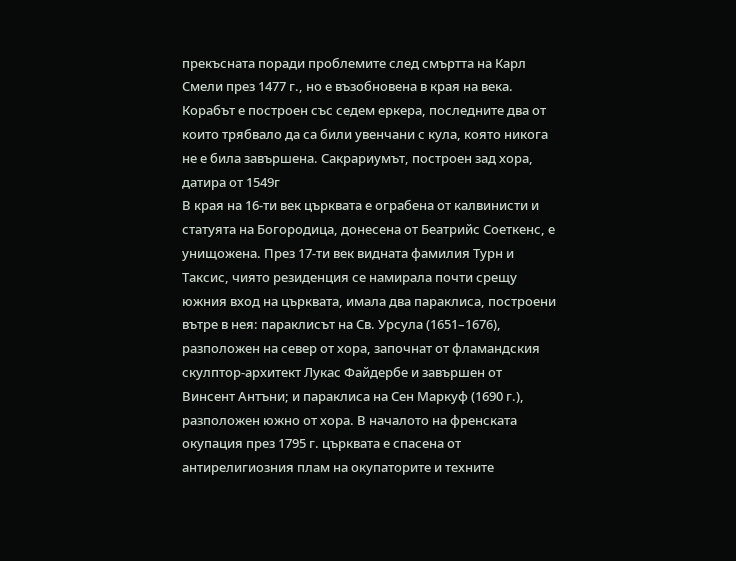прекъсната поради проблемите след смъртта на Карл Смели през 1477 г., но е възобновена в края на века. Корабът е построен със седем еркера, последните два от които трябвало да са били увенчани с кула, която никога не е била завършена. Сакрариумът, построен зад хора, датира от 1549г
В края на 16-ти век църквата е ограбена от калвинисти и статуята на Богородица, донесена от Беатрийс Соеткенс, е унищожена. През 17-ти век видната фамилия Турн и Таксис, чиято резиденция се намирала почти срещу южния вход на църквата, имала два параклиса, построени вътре в нея: параклисът на Св. Урсула (1651–1676), разположен на север от хора, започнат от фламандския скулптор-архитект Лукас Файдербе и завършен от Винсент Антъни; и параклиса на Сен Маркуф (1690 г.), разположен южно от хора. В началото на френската окупация през 1795 г. църквата е спасена от антирелигиозния плам на окупаторите и техните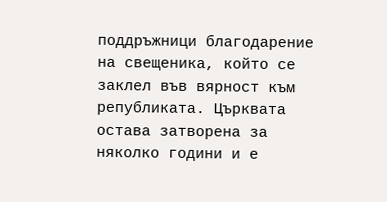поддръжници благодарение на свещеника, който се заклел във вярност към републиката. Църквата остава затворена за няколко години и е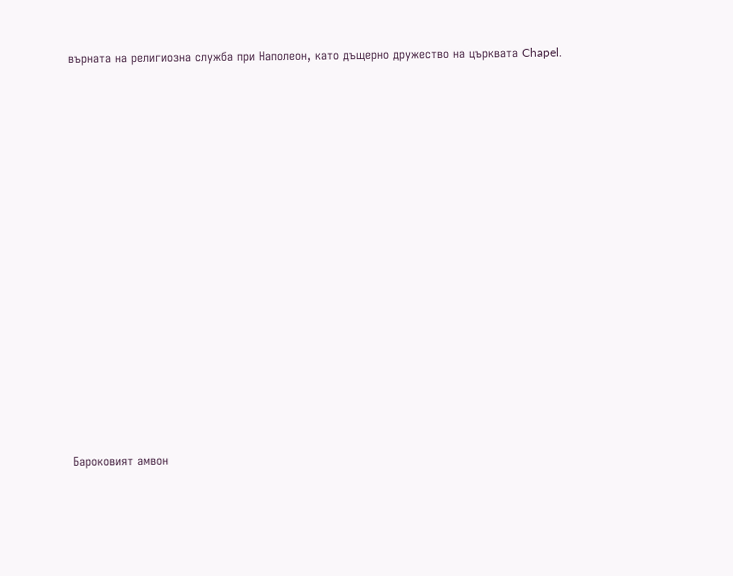върната на религиозна служба при Наполеон, като дъщерно дружество на църквата Chapel.

















Бароковият амвон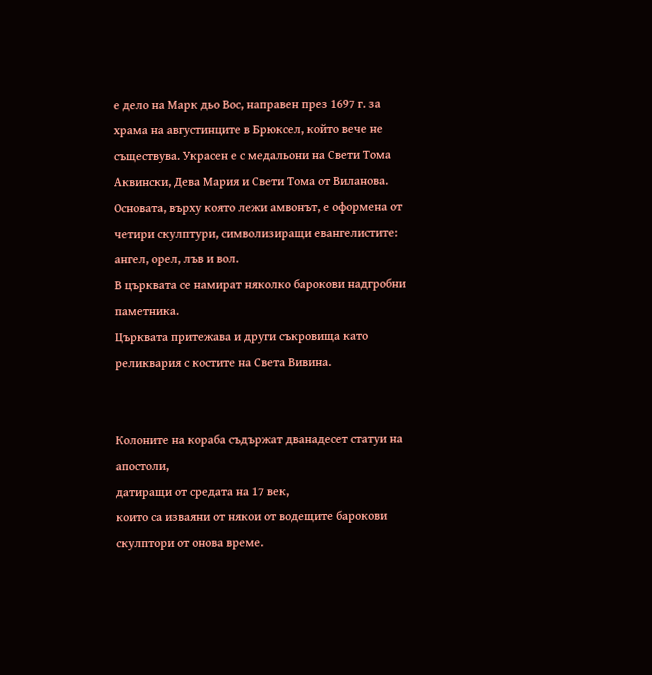е дело на Марк дьо Вос, направен през 1697 г. за храма на августинците в Брюксел, който вече не съществува. Украсен е с медальони на Свети Тома Аквински, Дева Мария и Свети Тома от Виланова.
Основата, върху която лежи амвонът, е оформена от четири скулптури, символизиращи евангелистите: ангел, орел, лъв и вол.
В църквата се намират няколко барокови надгробни паметника.
Църквата притежава и други съкровища като реликвария с костите на Света Вивина.


Колоните на кораба съдържат дванадесет статуи на апостоли,
датиращи от средата на 17 век,
които са изваяни от някои от водещите барокови скулптори от онова време.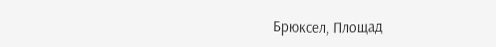Брюксел, Площад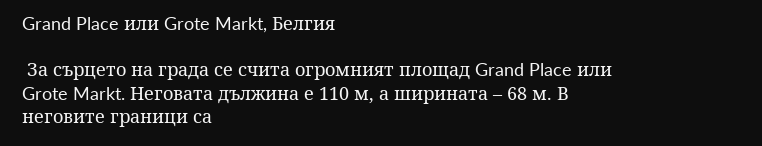Grand Place или Grote Markt, Белгия

 За сърцето на града се счита огромният площад Grand Place или Grote Markt. Неговата дължина е 110 м, а ширината – 68 м. В неговите граници са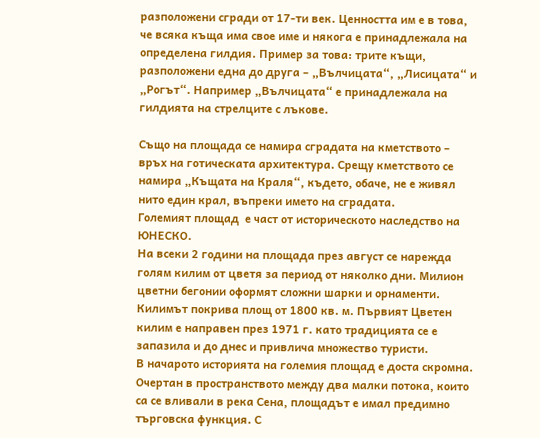разположени сгради от 17-ти век. Ценността им е в това, че всяка къща има свое име и някога е принадлежала на определена гилдия. Пример за това: трите къщи, разположени една до друга – „Вълчицата“, „Лисицата“ и „Рогът“. Например „Вълчицата“ е принадлежала на гилдията на стрелците с лъкове.

Също на площада се намира сградата на кметството – връх на готическата архитектура. Срещу кметството се намира „Къщата на Краля“, където, обаче, не е живял нито един крал, въпреки името на сградата.
Големият площад  е част от историческото наследство на ЮНЕСКО.
На всеки 2 години на площада през август се нарежда голям килим от цветя за период от няколко дни. Милион цветни бегонии оформят сложни шарки и орнаменти. Килимът покрива площ от 1800 кв. м. Първият Цветен килим е направен през 1971 г. като традицията се е запазила и до днес и привлича множество туристи.
В начарото историята на големия площад е доста скромна. Очертан в пространството между два малки потока, които са се вливали в река Сена, площадът е имал предимно търговска функция. С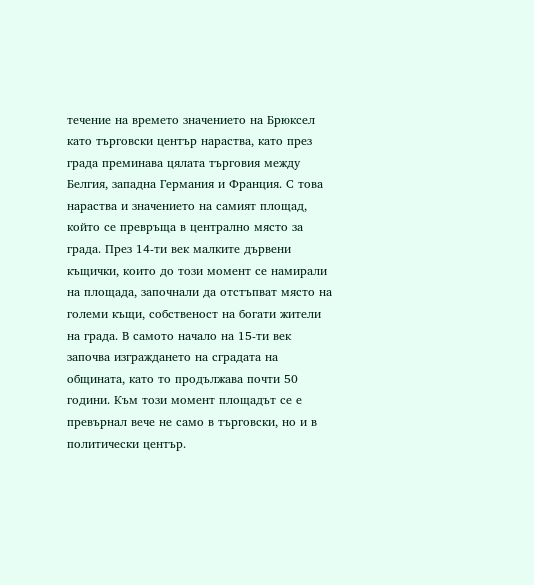течение на времето значението на Брюксел като търговски център нараства, като през града преминава цялата търговия между Белгия, западна Германия и Франция. С това нараства и значението на самият площад, който се превръща в централно място за града. През 14-ти век малките дървени къщички, които до този момент се намирали на площада, започнали да отстъпват място на големи къщи, собственост на богати жители на града. В самото начало на 15-ти век започва изграждането на сградата на общината, като то продължава почти 50 години. Към този момент площадът се е превърнал вече не само в търговски, но и в политически център.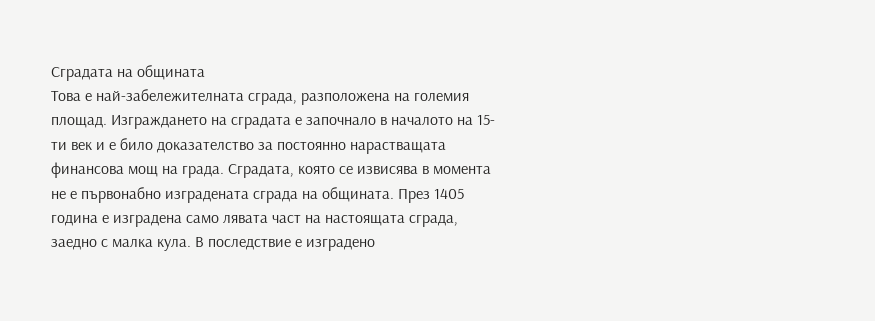Сградата на общината
Това е най-забележителната сграда, разположена на големия площад. Изграждането на сградата е започнало в началото на 15-ти век и е било доказателство за постоянно нарастващата финансова мощ на града. Сградата, която се извисява в момента не е първонабно изградената сграда на общината. През 1405 година е изградена само лявата част на настоящата сграда, заедно с малка кула. В последствие е изградено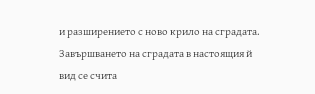и разширението с ново крило на сградата. Завършването на сградата в настоящия й вид се счита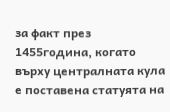за факт през 1455година, когато върху централната кула е поставена статуята на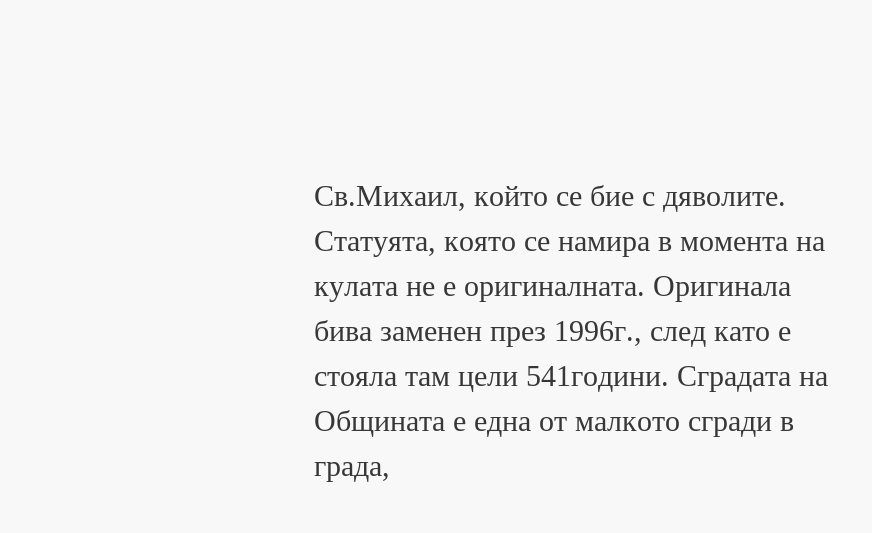Св.Михаил, който се бие с дяволите. Статуята, която се намира в момента на кулата не е оригиналната. Оригинала бива заменен през 1996г., след като е стояла там цели 541години. Сградата на Общината е една от малкото сгради в града,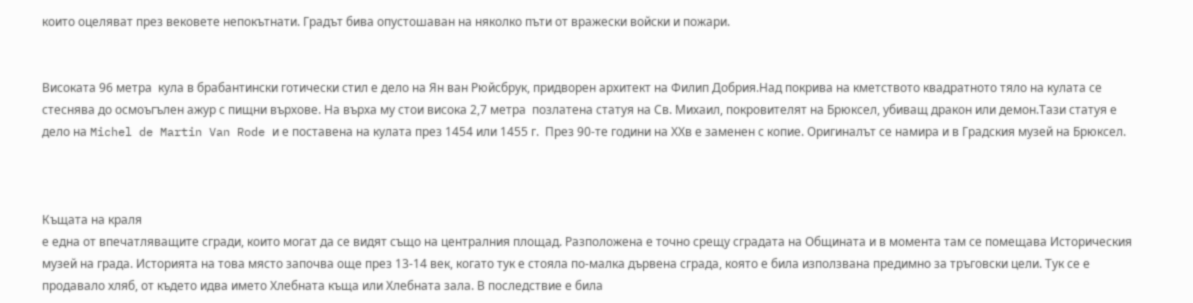които оцеляват през вековете непокътнати. Градът бива опустошаван на няколко пъти от вражески войски и пожари.


Високата 96 метра  кула в брабантински готически стил е дело на Ян ван Рюйсбрук, придворен архитект на Филип Добрия.Над покрива на кметството квадратното тяло на кулата се стеснява до осмоъгълен ажур с пищни върхове. На върха му стои висока 2,7 метра  позлатена статуя на Св. Михаил, покровителят на Брюксел, убиващ дракон или демон.Тази статуя е дело на Michel de Martin Van Rode и е поставена на кулата през 1454 или 1455 г.  През 90-те години на ХХв е заменен с копие. Оригиналът се намира и в Градския музей на Брюксел.



Къщата на краля
е една от впечатляващите сгради, които могат да се видят също на централния площад. Разположена е точно срещу сградата на Общината и в момента там се помещава Историческия музей на града. Историята на това място започва още през 13-14 век, когато тук е стояла по-малка дървена сграда, която е била използвана предимно за тръговски цели. Тук се е продавало хляб, от където идва името Хлебната къща или Хлебната зала. В последствие е била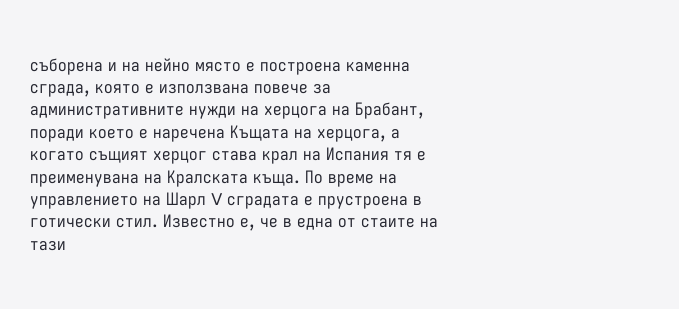съборена и на нейно място е построена каменна сграда, която е използвана повече за административните нужди на херцога на Брабант, поради което е наречена Къщата на херцога, а когато същият херцог става крал на Испания тя е преименувана на Кралската къща. По време на управлението на Шарл V сградата е прустроена в готически стил. Известно е, че в една от стаите на тази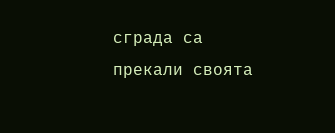сграда са прекали своята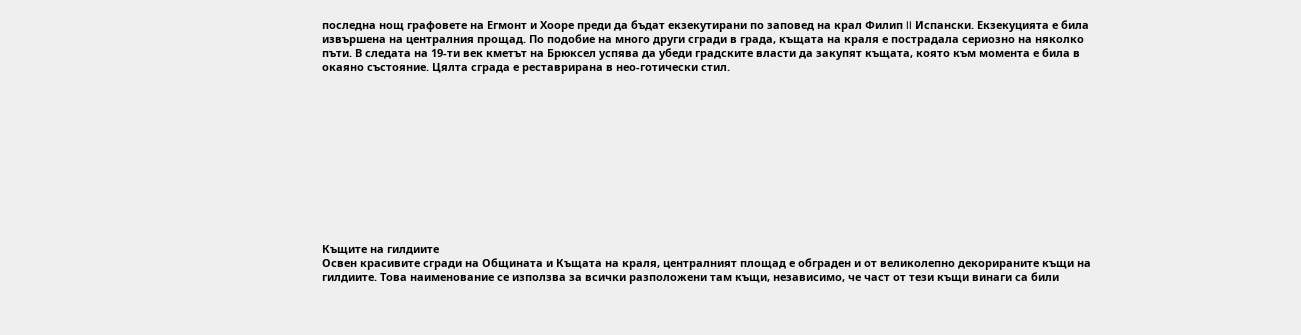последна нощ графовете на Егмонт и Хооре преди да бъдат екзекутирани по заповед на крал Филип II Испански. Екзекуцията е била извършена на централния прощад. По подобие на много други сгради в града, къщата на краля е пострадала сериозно на няколко пъти. В следата на 19-ти век кметът на Брюксел успява да убеди градските власти да закупят къщата, която към момента е била в окаяно състояние. Цялта сграда е реставрирана в нео-готически стил.












Къщите на гилдиите
Освен красивите сгради на Общината и Къщата на краля, централният площад е обграден и от великолепно декорираните къщи на гилдиите. Това наименование се използва за всички разположени там къщи, независимо, че част от тези къщи винаги са били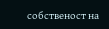собственост на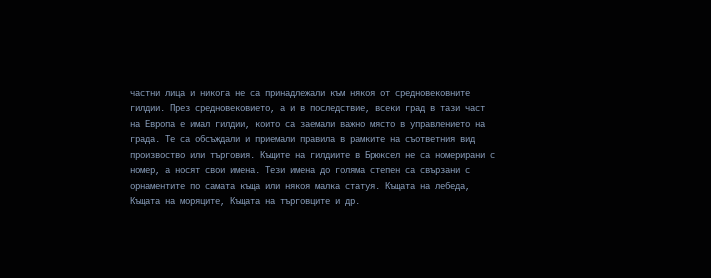частни лица и никога не са принадлежали към някоя от средновековните гилдии. През средновековието, а и в последствие, всеки град в тази част на Европа е имал гилдии, които са заемали важно място в управлението на града. Те са обсъждали и приемали правила в рамките на съответния вид произвоство или търговия. Къщите на гилдиите в Брюксел не са номерирани с номер, а носят свои имена. Тези имена до голяма степен са свързани с орнаментите по самата къща или някоя малка статуя. Къщата на лебеда, Къщата на моряците, Къщата на търговците и др.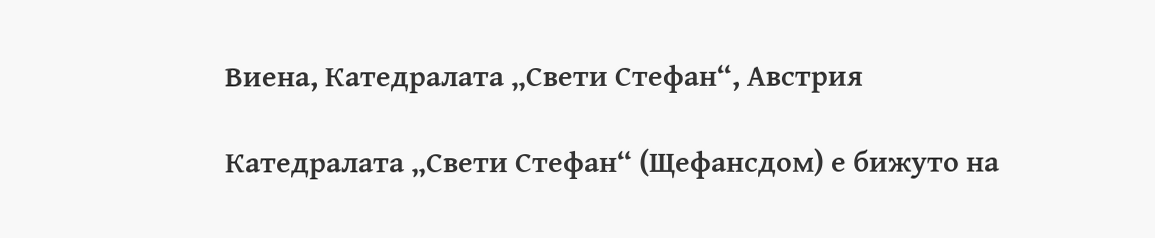Виена, Катедралата „Свети Стефан“, Австрия

Катедралата „Свети Стефан“ (Щефансдом) е бижуто на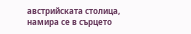австрийската столица, намира се в сърцето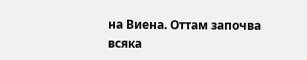на Виена. Оттам започва всяка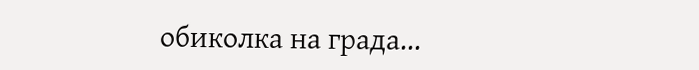обиколка на града...